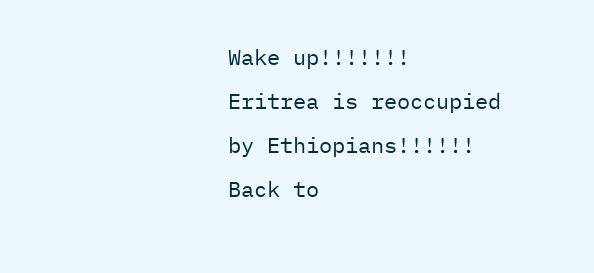Wake up!!!!!!! Eritrea is reoccupied by Ethiopians!!!!!! Back to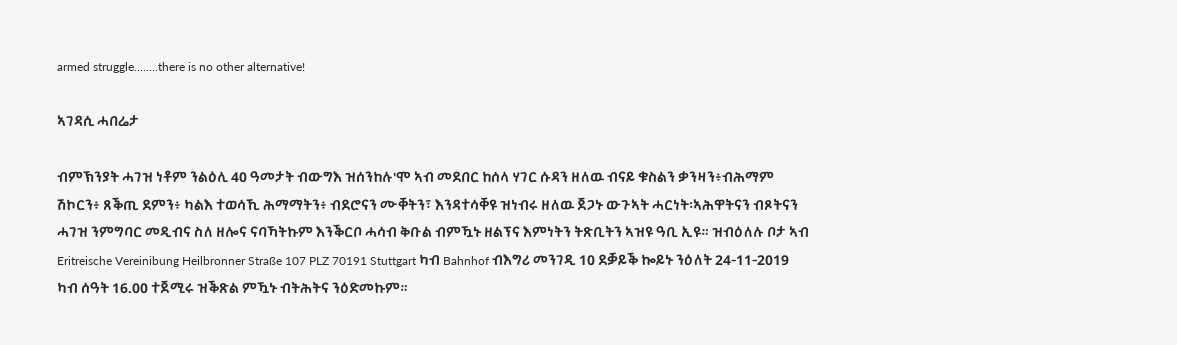armed struggle........there is no other alternative!

ኣገዳሲ ሓበሬታ

ብምኽንያት ሓገዝ ነቶም ንልዕሊ 40 ዓመታት ብውግእ ዝሰንከሉ'ሞ ኣብ መደበር ከሰላ ሃገር ሱዳን ዘለዉ ብናይ ቁስልን ቃንዛን፥ብሕማም ሽኮርን፥ ጸቕጢ ደምን፥ ካልእ ተወሳኺ ሕማማትን፥ ብደሮናን ሙቐትን፣ እንዳተሳቐዩ ዝነብሩ ዘለዉ ጀጋኑ ውጉኣት ሓርነት፡ኣሕዋትናን ብጾትናን ሓገዝ ንምግባር መዲብና ስለ ዘሎና ናባኻትኩም እንቕርቦ ሓሳብ ቅቡል ብምዃኑ ዘልፕና እምነትን ትጽቢትን ኣዝዩ ዓቢ ኢዩ። ዝብዕለሉ ቦታ ኣብ Eritreische Vereinibung Heilbronner Straße 107 PLZ 70191 Stuttgart ካብ Bahnhof ብእግሪ መንገዲ 10 ደቓይቕ ኰይኑ ንዕለት 24-11-2019 ካብ ሰዓት 16.00 ተጀሚሩ ዝቕጽል ምዃኑ ብትሕትና ንዕድመኩም።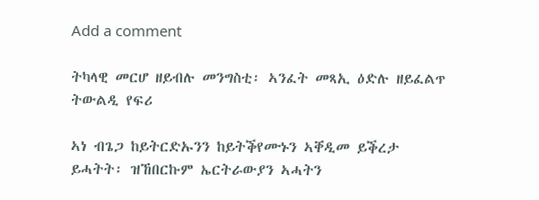Add a comment

ትካላዊ መርሆ ዘይብሉ መንግስቲ፡ ኣንፈት መጻኢ ዕድሉ ዘይፈልጥ ትውልዲ የፍሪ

ኣነ ብጌጋ ከይትርድኡንን ከይትቕየሙኑን ኣቐዲመ ይቕረታ ይሓትት፡ ዝኸበርኩም ኤርትራውያን ኣሓትን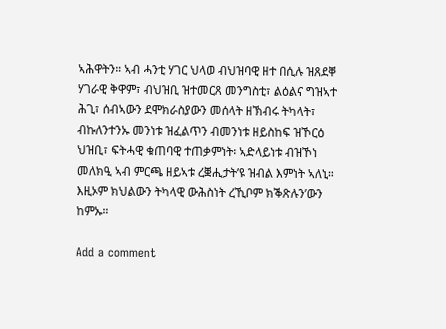ኣሕዋትን። ኣብ ሓንቲ ሃገር ህላወ ብህዝባዊ ዘተ በሲሉ ዝጸደቐ ሃገራዊ ቅዋም፣ ብህዝቢ ዝተመርጸ መንግስቲ፣ ልዕልና ግዝኣተ ሕጊ፣ ሰብኣውን ደሞክራስያውን መሰላት ዘኽብሩ ትካላት፣ ብኩለንተንኡ መንነቱ ዝፈልጥን ብመንነቱ ዘይስከፍ ዝኾርዕ ህዝቢ፣ ፍትሓዊ ቁጠባዊ ተጠቃምነት፡ ኣድላይነቱ ብዝኾነ መለክዒ ኣብ ምርጫ ዘይኣቱ ረቛሒታት’ዩ ዝብል እምነት ኣለኒ። እዚኦም ክህልውን ትካላዊ ውሕስነት ረኺቦም ክቕጽሉን’ውን ከምኡ።

Add a comment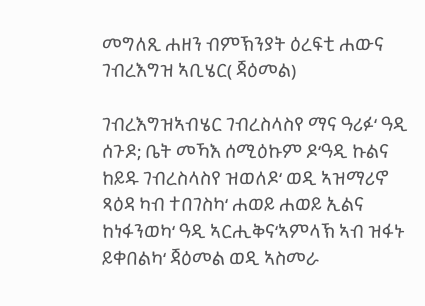መግለጺ ሐዘን ብምኽንያት ዕረፍቲ ሐውና ገብረእግዝ ኣቢሄር( ጃዕመል)

ገብረእግዝኣብሄር ገብረስላስየ ማና ዓሪፉ‘ ዓዲ ሰጉዶ; ቤት መኻእ ሰሚዕኩም ዶ‘ዓዲ ኩልና ከይዱ ገብረስላስየ ዝወለዶ‘ ወዲ ኣዝማሪኖ ጻዕዳ ካብ ተበገስካ‘ ሐወይ ሐወይ ኢልና ከነፋንወካ‘ ዓዲ ኣርሒቅና‘ኣምላኽ ኣብ ዝፋኑ ይቀበልካ‘ ጃዕመል ወዲ ኣስመራ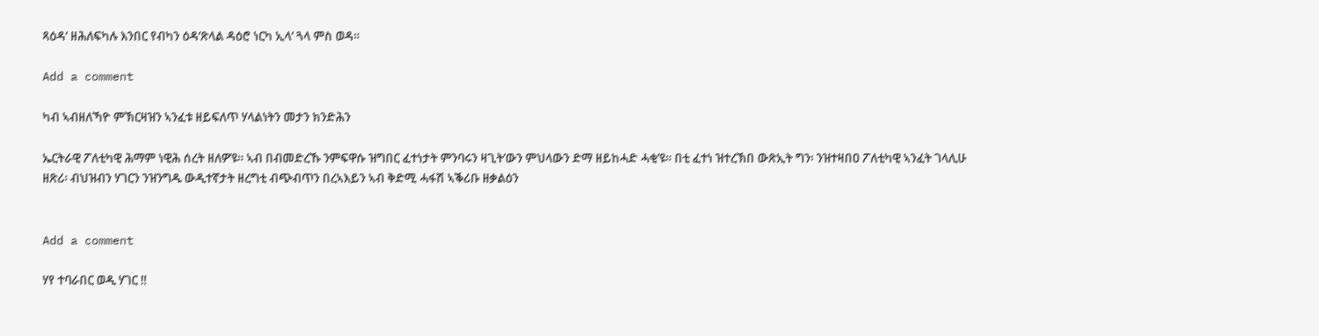ጻዕዳ‘ ዘሕለፍካሉ እንበር የብካን ዕዳ‘ጽላል ዳዕሮ ነርካ ኢላ‘ ጓላ ምስ ወዳ።

Add a comment

ካብ ኣብዘለኻዮ ምኽርዛዝን ኣንፈቱ ዘይፍለጥ ሃላልነትን መታን ክንድሕን

ኤርትራዊ ፖለቲካዊ ሕማም ነዊሕ ሰረት ዘለዎ’ዩ። ኣብ በብመድረኹ ንምፍዋሱ ዝግበር ፈተነታት ምንባሩን ዛጊት’ውን ምህላውን ድማ ዘይከሓድ ሓቂ’ዩ። በቲ ፈተነ ዝተረኽበ ውጽኢት ግን፡ ንዝተዛበዐ ፖለቲካዊ ኣንፈት ገላሊሁ ዘጽሪ፡ ብህዝብን ሃገርን ንዝንግዱ ውዲተኛታት ዘረግቲ ብጭብጥን በረኣእይን ኣብ ቅድሚ ሓፋሽ ኣቕሪቡ ዘቃልዕን


Add a comment

ሃየ ተባራበር ወዲ ሃገር !!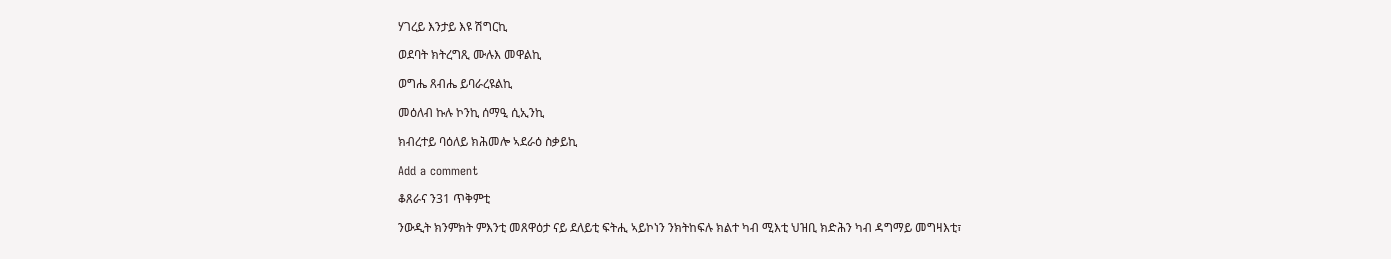ሃገረይ እንታይ እዩ ሽግርኪ

ወደባት ክትረግጺ ሙሉእ መዋልኪ

ወግሔ ጸብሔ ይባራረዩልኪ

መዕለብ ኩሉ ኮንኪ ሰማዒ ሲኢንኪ

ክብረተይ ባዕለይ ክሕመሎ ኣደራዕ ስቃይኪ

Add a comment

ቆጸራና ን31 ጥቅምቲ

ንውዲት ክንምክት ምእንቲ መጸዋዕታ ናይ ደለይቲ ፍትሒ ኣይኮነን ንክትከፍሉ ክልተ ካብ ሚእቲ ህዝቢ ክድሕን ካብ ዳግማይ መግዛእቲ፣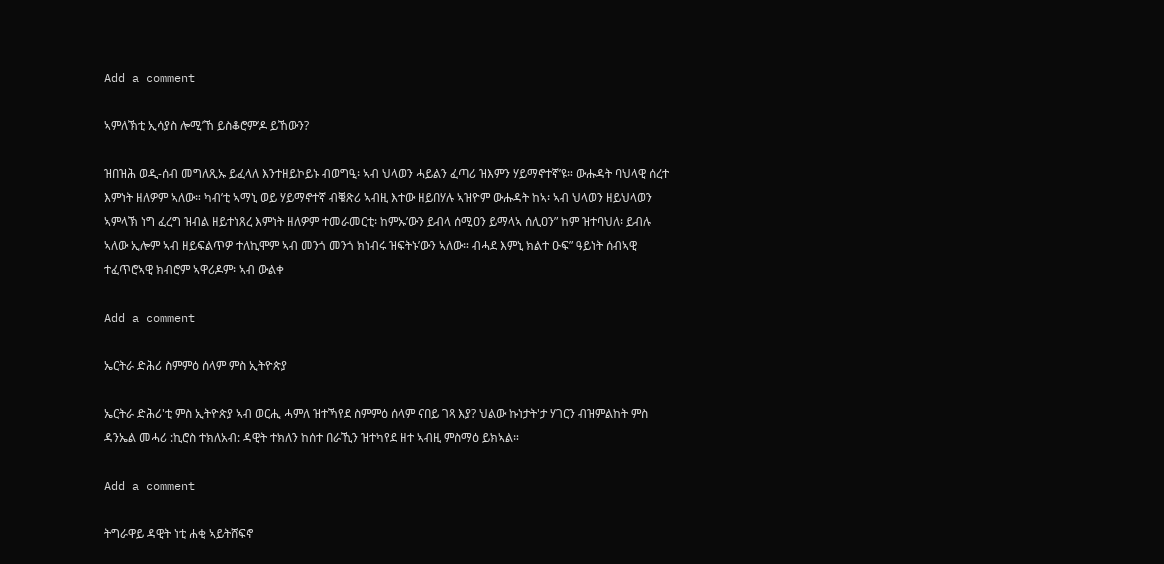Add a comment

ኣምለኽቲ ኢሳያስ ሎሚ’ኸ ይስቆሮም’ዶ ይኸውን?

ዝበዝሕ ወዲ-ሰብ መግለጺኡ ይፈላለ እንተዘይኮይኑ ብወግዒ፡ ኣብ ህላወን ሓይልን ፈጣሪ ዝእምን ሃይማኖተኛ’ዩ። ውሑዳት ባህላዊ ሰረተ እምነት ዘለዎም ኣለው። ካብ’ቲ ኣማኒ ወይ ሃይማኖተኛ ብቑጽሪ ኣብዚ እተው ዘይበሃሉ ኣዝዮም ውሑዳት ከኣ፡ ኣብ ህላወን ዘይህላወን ኣምላኽ ነግ ፈረግ ዝብል ዘይተነጸረ እምነት ዘለዎም ተመራመርቲ፡ ከምኡ’ውን ይብላ ሰሚዐን ይማላኣ ሰሊዐን” ከም ዝተባህለ፡ ይብሉ ኣለው ኢሎም ኣብ ዘይፍልጥዎ ተለኪሞም ኣብ መንጎ መንጎ ክነብሩ ዝፍትኑ’ውን ኣለው። ብሓደ እምኒ ክልተ ዑፍ” ዓይነት ሰብኣዊ ተፈጥሮኣዊ ክብሮም ኣዋሪዶም፡ ኣብ ውልቀ

Add a comment

ኤርትራ ድሕሪ ስምምዕ ሰላም ምስ ኢትዮጵያ

ኤርትራ ድሕሪ'ቲ ምስ ኢትዮጵያ ኣብ ወርሒ ሓምለ ዝተኻየደ ስምምዕ ሰላም ናበይ ገጻ እያ? ህልው ኩነታት'ታ ሃገርን ብዝምልከት ምስ ዳንኤል መሓሪ :ኪሮስ ተክለአብ: ዳዊት ተክለን ከሰተ በራኺን ዝተካየደ ዘተ ኣብዚ ምስማዕ ይክኣል።

Add a comment

ትግራዋይ ዳዊት ነቲ ሐቂ ኣይትሸፍኖ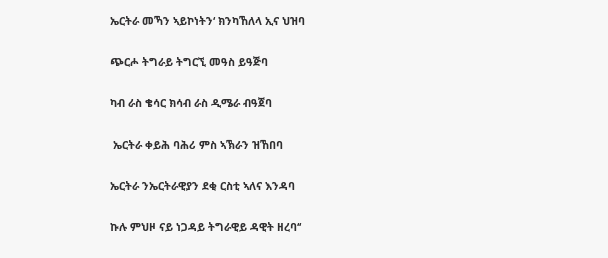ኤርትራ መኻን ኣይኮነትን‘ ክንካኸለላ ኢና ህዝባ

ጭርሖ ትግራይ ትግርኚ መዓስ ይዓጅባ

ካብ ራስ ቄሳር ክሳብ ራስ ዲሜራ ብዓጀባ

 ኤርትራ ቀይሕ ባሕሪ ምስ ኣኽራን ዝኸበባ

ኤርትራ ንኤርትራዊያን ደቂ ርስቲ ኣለና እንዳባ

ኩሉ ምህዞ ናይ ነጋዳይ ትግራዊይ ዳዊት ዘረባ‘‘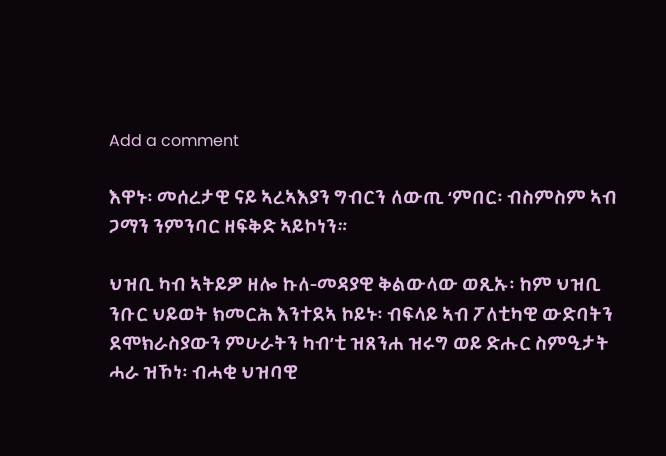Add a comment

እዋኑ፡ መሰረታዊ ናይ ኣረኣእያን ግብርን ለውጢ ‘ምበር፡ ብስምስም ኣብ ጋማን ንምንባር ዘፍቅድ ኣይኮነን።

ህዝቢ ካብ ኣትይዎ ዘሎ ኩለ-መዳያዊ ቅልውላው ወጺኡ፡ ከም ህዝቢ ንቡር ህይወት ክመርሕ እንተደኣ ኮይኑ፡ ብፍላይ ኣብ ፖለቲካዊ ውድባትን ደሞክራስያውን ምሁራትን ካብ’ቲ ዝጸንሐ ዝሩግ ወይ ድሑር ስምዒታት ሓራ ዝኾነ፡ ብሓቂ ህዝባዊ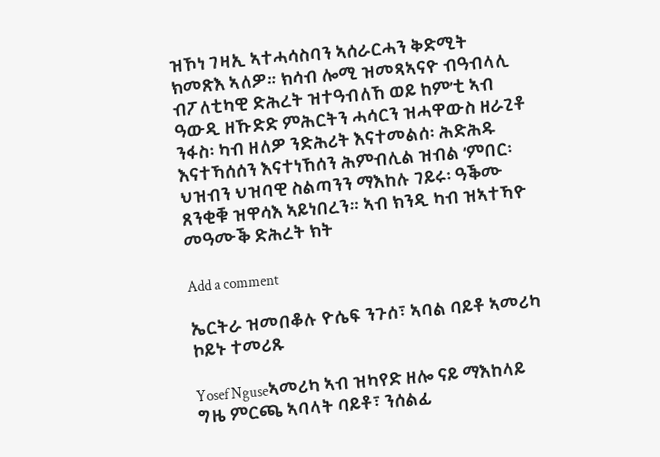ዝኾነ ገዛኢ ኣተሓሳስባን ኣሰራርሓን ቅድሚት ክመጽእ ኣለዎ። ክሳብ ሎሚ ዝመጻኣናዮ ብዓብላሊ ብፖለቲካዊ ድሕረት ዝተዓብለኸ ወይ ከም’ቲ ኣብ ዓውዲ ዘኹድድ ምሕርትን ሓሳርን ዝሓዋውስ ዘራጊቶ ንፋስ፡ ካብ ዘለዎ ንድሕሪት እናተመልሰ፡ ሕድሕዱ እናተኻሰሰን እናተነኸሰን ሕምብሊል ዝብል ‘ምበር፡ ህዝብን ህዝባዊ ስልጣንን ማእከሉ ገይሩ፡ ዓቕሙ ጸንቂቑ ዝዋሳእ ኣይነበረን። ኣብ ክንዲ ካብ ዝኣተኻዮ መዓሙቕ ድሕረት ክት

Add a comment

ኤርትራ ዝመበቆሉ ዮሴፍ ንጉሰ፣ ኣባል ባይቶ ኣመሪካ ኮይኑ ተመሪጹ

Yosef Nguseኣመሪካ ኣብ ዝካየድ ዘሎ ናይ ማእከላይ ግዜ ምርጫ ኣባላት ባይቶ፣ ንሰልፊ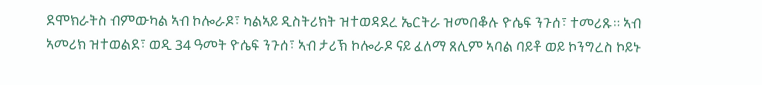ደሞክራትስ ብምውካል ኣብ ኮሎራዶ፣ ካልኣይ ዲስትሪክት ዝተወዳደረ ኤርትራ ዝመበቆሉ ዮሴፍ ንጉሰ፣ ተመሪጹ። ኣብ ኣመሪክ ዝተወልደ፣ ወዲ 34 ዓመት ዮሴፍ ንጉሰ፣ ኣብ ታሪኽ ኮሎራዶ ናይ ፈለማ ጸሊም ኣባል ባይቶ ወይ ኮንግረስ ኮይኑ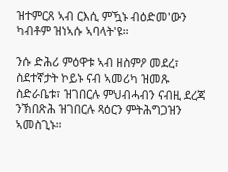ዝተምርጸ ኣብ ርእሲ ምዃኑ ብዕድመ'ውን ካብቶም ዝነኣሱ ኣባላት'ዩ።

ንሱ ድሕሪ ምዕዋቱ ኣብ ዘስምዖ መደረ፣ ስደተኛታት ኮይኑ ናብ ኣመሪካ ዝመጹ ስድራቤቱ፣ ዝገበርሉ ምህብሓብን ናብዚ ደረጃ ንኽበጽሕ ዝገበርሉ ጻዕርን ምትሕግጋዝን ኣመስጊኑ።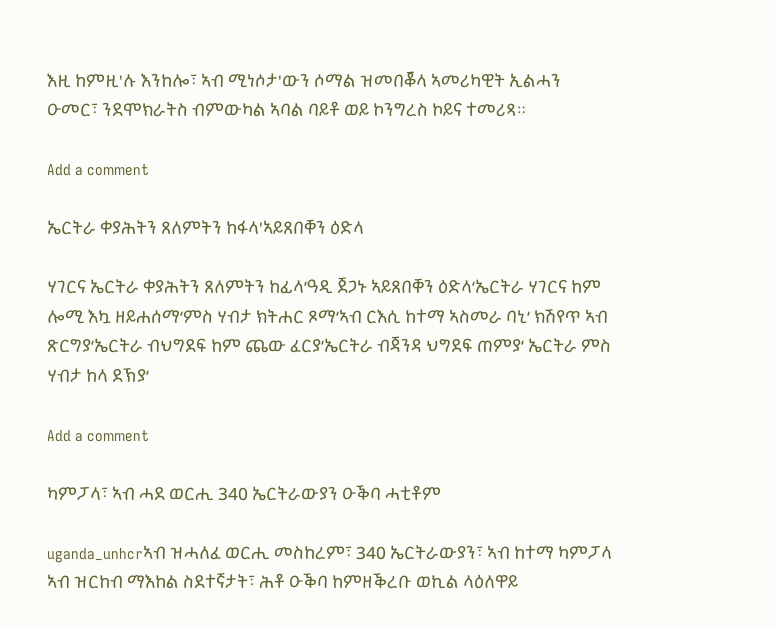እዚ ከምዚ'ሉ እንከሎ፣ ኣብ ሚነሶታ'ውን ሶማል ዝመበቖላ ኣመሪካዊት ኢልሓን ዑመር፣ ንደሞክራትስ ብምውካል ኣባል ባይቶ ወይ ኮንግረስ ኮይና ተመሪጻ።

Add a comment

ኤርትራ ቀያሕትን ጸለምትን ከፋላ'ኣይጸበቐን ዕድላ

ሃገርና ኤርትራ ቀያሕትን ጸለምትን ከፊላ‘ዓዲ ጀጋኑ ኣይጸበቐን ዕድላ‘ኤርትራ ሃገርና ከም ሎሚ እኳ ዘይሐሰማ‘ምስ ሃብታ ክትሐር ጾማ‘ኣብ ርእሲ ከተማ ኣስመራ ባኒ‘ ክሽየጥ ኣብ ጽርግያ‘ኤርትራ ብህግደፍ ከም ጨው ፈርያ‘ኤርትራ ብጃንዳ ህግደፍ ጠምያ‘ ኤርትራ ምስ ሃብታ ከላ ደኽያ‘

Add a comment

ካምፓላ፣ ኣብ ሓደ ወርሒ 340 ኤርትራውያን ዑቕባ ሓቲቶም

uganda_unhcrኣብ ዝሓለፈ ወርሒ መስከረም፣ 340 ኤርትራውያን፣ ኣብ ከተማ ካምፓላ ኣብ ዝርከብ ማእከል ስደተኛታት፣ ሕቶ ዑቕባ ከምዘቕረቡ ወኪል ላዕለዋይ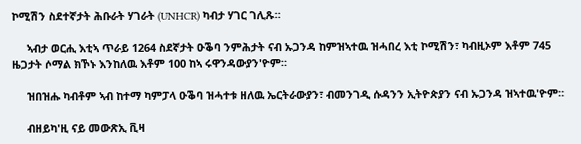ኮሚሽን ስደተኛታት ሕቡራት ሃገራት (UNHCR) ካብታ ሃገር ገሊጹ።

     ኣብታ ወርሒ እቲኣ ጥራይ 1264 ስደኛታት ዑቕባ ንምሕታት ናብ ኡጋንዳ ከምዝኣተዉ ዝሓበረ እቲ ኮሚሽን፣ ካብዚኦም እቶም 745 ዜጋታት ሶማል ክኾኑ እንከለዉ እቶም 100 ከኣ ሩዋንዳውያን'ዮም።

     ዝበዝሑ ካብቶም ኣብ ከተማ ካምፓላ ዑቕባ ዝሓተቱ ዘለዉ ኤርትራውያን፣ ብመንገዲ ሱዳንን ኢትዮጵያን ናብ ኡጋንዳ ዝኣተዉ'ዮም።

     ብዘይካ'ዚ ናይ መውጽኢ ቪዛ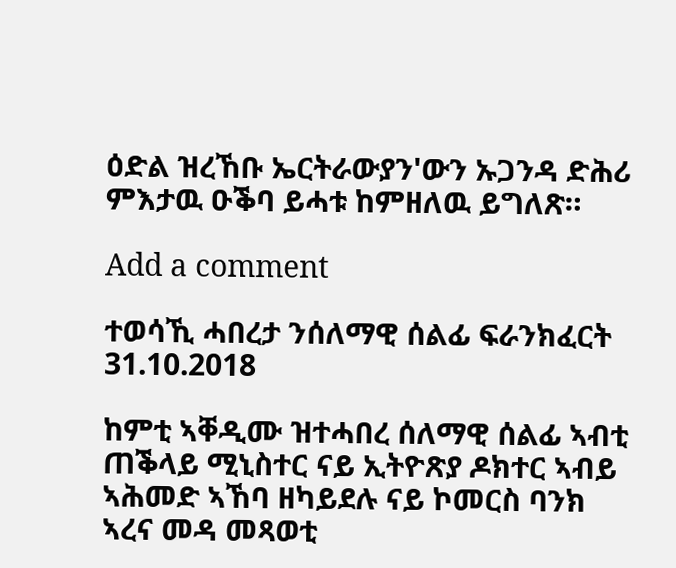ዕድል ዝረኸቡ ኤርትራውያን'ውን ኡጋንዳ ድሕሪ ምእታዉ ዑቕባ ይሓቱ ከምዘለዉ ይግለጽ።

Add a comment

ተወሳኺ ሓበረታ ንሰለማዊ ሰልፊ ፍራንክፈርት 31.10.2018

ከምቲ ኣቐዲሙ ዝተሓበረ ሰለማዊ ሰልፊ ኣብቲ ጠቕላይ ሚኒስተር ናይ ኢትዮጽያ ዶክተር ኣብይ ኣሕመድ ኣኸባ ዘካይደሉ ናይ ኮመርስ ባንክ ኣረና መዳ መጻወቲ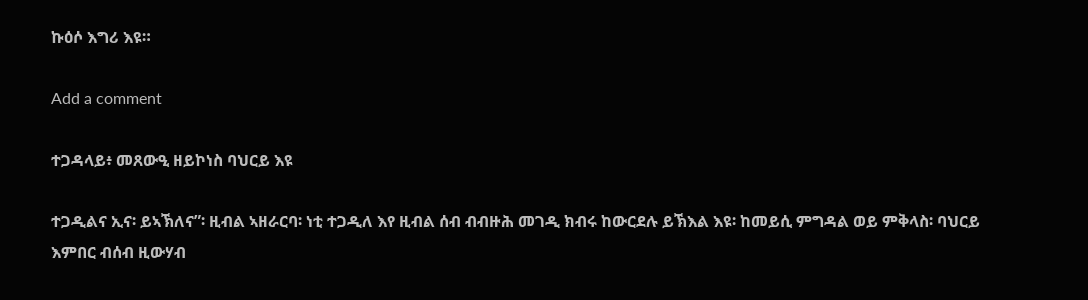ኩዕሶ እግሪ እዩ።

Add a comment

ተጋዳላይ፥ መጸውዒ ዘይኮነስ ባህርይ እዩ

ተጋዲልና ኢና፡ ይኣኽለና”፡ ዚብል ኣዘራርባ፡ ነቲ ተጋዲለ እየ ዚብል ሰብ ብብዙሕ መገዲ ክብሩ ከውርደሉ ይኽእል እዩ፡ ከመይሲ ምግዳል ወይ ምቅላስ፡ ባህርይ እምበር ብሰብ ዚውሃብ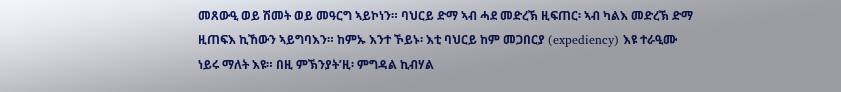መጸውዒ ወይ ሽመት ወይ መዓርግ ኣይኮነን። ባህርይ ድማ ኣብ ሓደ መድረኽ ዚፍጠር፡ ኣብ ካልእ መድረኽ ድማ ዚጠፍእ ኪኸውን ኣይግባእን። ከምኡ እንተ ኾይኑ፡ እቲ ባህርይ ከም መጋበርያ (expediency) እዩ ተራዒሙ ነይሩ ማለት እዩ። በዚ ምኽንያት’ዚ፡ ምግዳል ኪብሃል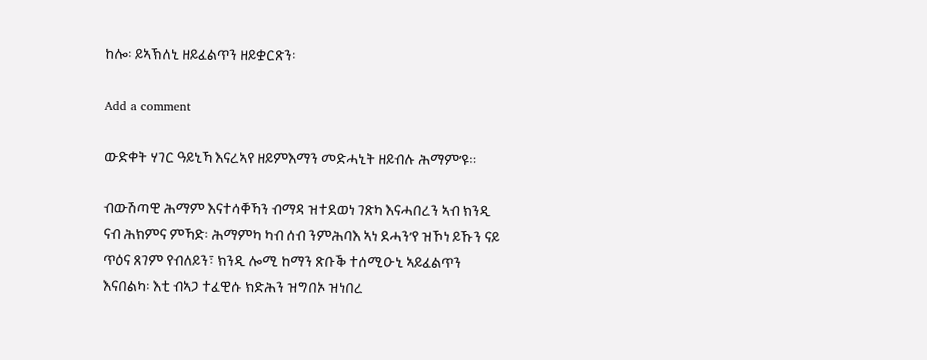ከሎ፡ ይኣኽለኒ ዘይፈልጥን ዘይቋርጽን፡

Add a comment

ውድቀት ሃገር ዓይኒኻ እናረኣየ ዘይምእማን መድሓኒት ዘይብሉ ሕማም’ዩ።

ብውሽጣዊ ሕማም እናተሳቐኻን ብማዳ ዝተደወነ ገጽካ እናሓበረን ኣብ ክንዲ ናብ ሕክምና ምኻድ፡ ሕማምካ ካብ ሰብ ንምሕባእ ኣነ ደሓን’የ ዝኾነ ይኹን ናይ ጥዕና ጸገም የብለይን፣ ክንዲ ሎሚ ከማን ጽቡቕ ተሰሚዑኒ ኣይፈልጥን እናበልካ፡ እቲ ብኣጋ ተፈዊሱ ክድሕን ዝግበኦ ዝነበረ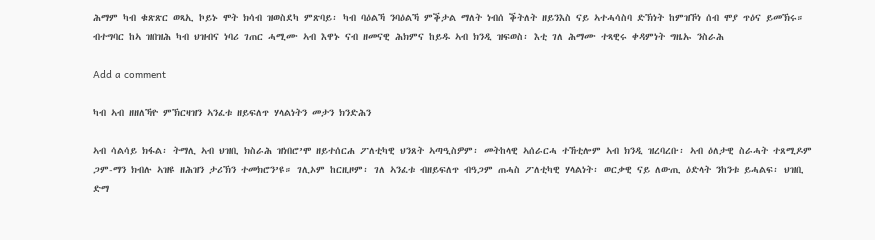ሕማም ካብ ቁጽጽር ወጻኢ ኮይኑ ሞት ክሳብ ዝወስደካ ምጽባይ፡ ካብ ባዕልኻ ንባዕልኻ ምቕታል ማለት ነብሰ ቕትለት ዘይንእስ ናይ ኣተሓሳስባ ድኽነት ከምዝኾነ ሰብ ሞያ ጥዕና ይመኽሩ። ብተግባር ከኣ ዝበዝሕ ካብ ህዝብና ነባሪ ገጠር ሓሚሙ ኣብ እዋኑ ናብ ዘመናዊ ሕክምና ከይዱ ኣብ ክንዲ ዝፍወስ፡ እቲ ገለ ሕማሙ ተጻዊሩ ቀዳምነት ግዜኡ ንስራሕ

Add a comment

ካብ ኣብ ዘዘለኻዮ ምኽርዛዝን ኣንፈቱ ዘይፍለጥ ሃላልነትን መታን ክንድሕን

ኣብ ሳልሳይ ክፋል፡ ትማሊ ኣብ ህዝቢ ክስራሕ ዝነበሮ’ሞ ዘይተሰርሐ ፖለቲካዊ ህንጸት ኣጣዒስዎም፡ መትከላዊ ኣሰራርሓ ተኸቲሎም ኣብ ክንዲ ዝረባረቡ፡ ኣብ ዕለታዊ ስራሓት ተጸሚዶም ጋም-ማን ክብሉ ኣዝዩ ዘሕዝን ታሪኽን ተመክሮን’ዩ። ገሊኦም ከርዚዞም፡ ገለ ኣንፈቱ ብዘይፍለጥ ብዓጋም ጠሓስ ፖለቲካዊ ሃላልነት፡ ወርቃዊ ናይ ለውጢ ዕድላት ንከንቱ ይሓልፍ፡ ህዝቢ ድማ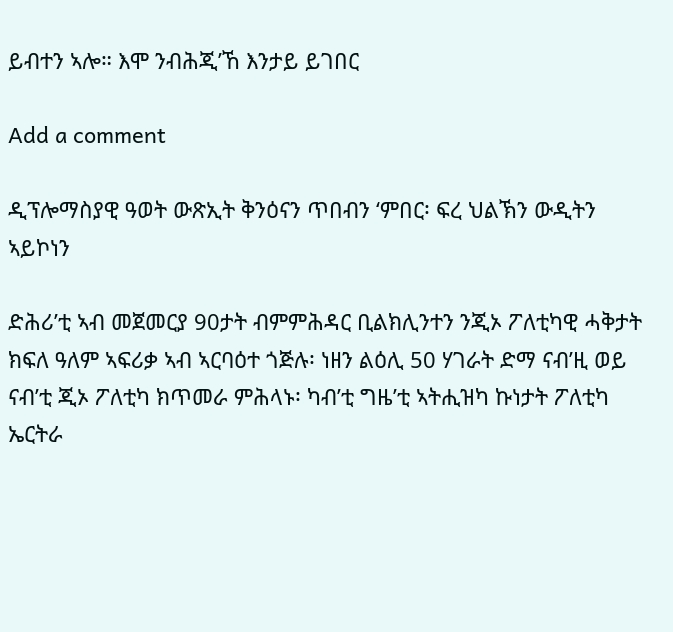ይብተን ኣሎ። እሞ ንብሕጂ’ኸ እንታይ ይገበር

Add a comment

ዲፕሎማስያዊ ዓወት ውጽኢት ቅንዕናን ጥበብን ‘ምበር፡ ፍረ ህልኽን ውዲትን ኣይኮነን

ድሕሪ’ቲ ኣብ መጀመርያ 90ታት ብምምሕዳር ቢልክሊንተን ንጂኦ ፖለቲካዊ ሓቅታት ክፍለ ዓለም ኣፍሪቃ ኣብ ኣርባዕተ ጎጅሉ፡ ነዘን ልዕሊ 50 ሃገራት ድማ ናብ’ዚ ወይ ናብ’ቲ ጂኦ ፖለቲካ ክጥመራ ምሕላኑ፡ ካብ’ቲ ግዜ’ቲ ኣትሒዝካ ኩነታት ፖለቲካ ኤርትራ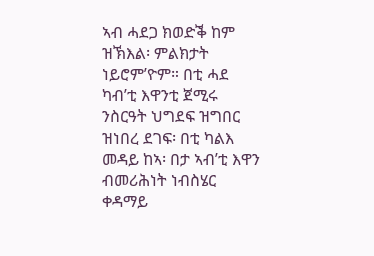ኣብ ሓደጋ ክወድቕ ከም ዝኽእል፡ ምልክታት ነይሮም’ዮም። በቲ ሓደ ካብ’ቲ እዋንቲ ጀሚሩ ንስርዓት ህግደፍ ዝግበር ዝነበረ ደገፍ፡ በቲ ካልእ መዳይ ከኣ፡ በታ ኣብ’ቲ እዋን ብመሪሕነት ነብስሄር ቀዳማይ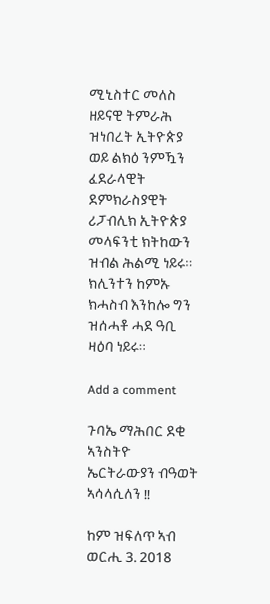ሚኒስተር መለስ ዘይናዊ ትምራሕ ዝነበረት ኢትዮጵያ ወይ ልክዕ ንምዃን ፈደራላዊት ደምክራስያዊት ሪፓብሊክ ኢትዮጵያ መላፍንቲ ክትከውን ዝብል ሕልሚ ነይሩ። ክሊንተን ከምኡ ክሓስብ እንከሎ ግን ዝሰሓቶ ሓደ ዓቢ ዛዕባ ነይሩ።

Add a comment

ጉባኤ ማሕበር ደቂ ኣንስትዮ ኤርትራውያን ብዓወት ኣሳላሲለን !!

ከም ዝፍለጥ ኣብ ወርሒ 3. 2018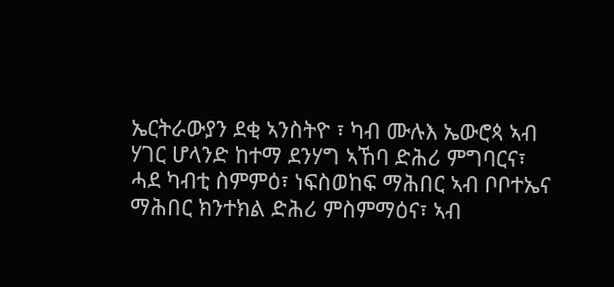ኤርትራውያን ደቂ ኣንስትዮ ፣ ካብ ሙሉእ ኤውሮጳ ኣብ ሃገር ሆላንድ ከተማ ደንሃግ ኣኸባ ድሕሪ ምግባርና፣ ሓደ ካብቲ ስምምዕ፣ ነፍስወከፍ ማሕበር ኣብ ቦቦተኤና ማሕበር ክንተክል ድሕሪ ምስምማዕና፣ ኣብ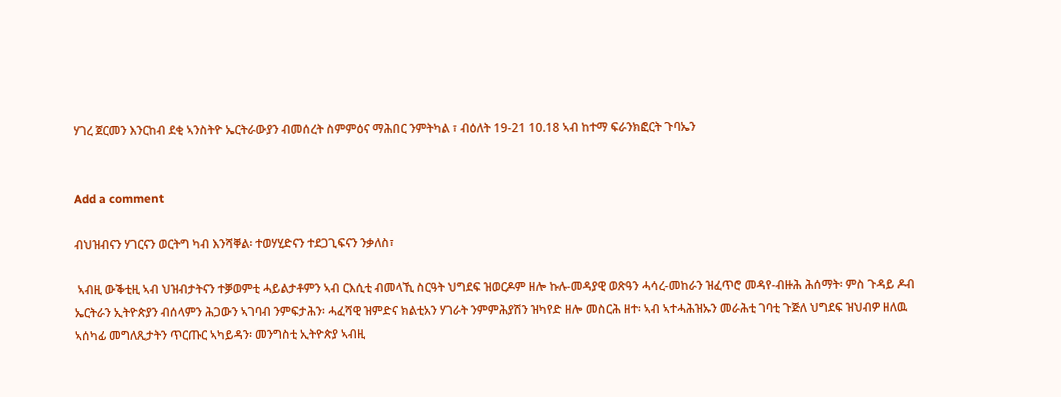ሃገረ ጀርመን እንርከብ ደቂ ኣንስትዮ ኤርትራውያን ብመሰረት ስምምዕና ማሕበር ንምትካል ፣ ብዕለት 19-21 10.18 ኣብ ከተማ ፍራንክፎርት ጉባኤን


Add a comment

ብህዝብናን ሃገርናን ወርትግ ካብ እንሻቐል፡ ተወሃሂድናን ተደጋጊፍናን ንቃለስ፣

 ኣብዚ ውቕቲዚ ኣብ ህዝብታትናን ተቓወምቲ ሓይልታቶምን ኣብ ርእሲቲ ብመላኺ ስርዓት ህግደፍ ዝወርዶም ዘሎ ኩሉ-መዳያዊ ወጽዓን ሓሳረ-መከራን ዝፈጥሮ መዳየ-ብዙሕ ሕሰማት፡ ምስ ጉዳይ ዶብ
ኤርትራን ኢትዮጵያን ብሰላምን ሕጋውን ኣገባብ ንምፍታሕን፡ ሓፈሻዊ ዝምድና ክልቲአን ሃገራት ንምምሕያሽን ዝካየድ ዘሎ መስርሕ ዘተ፡ ኣብ ኣተሓሕዝኡን መራሕቲ ገባቲ ጉጅለ ህግደፍ ዝህብዎ ዘለዉ
ኣሰካፊ መግለጺታትን ጥርጡር ኣካይዳን፡ መንግስቲ ኢትዮጵያ ኣብዚ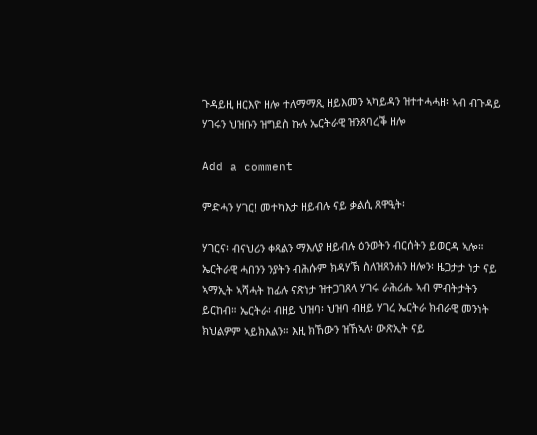ጉዳይዚ ዘርእዮ ዘሎ ተለማማጺ ዘይእመን ኣካይዳን ዝተተሓሓዘ፡ ኣብ ብጉዳይ ሃገሩን ህዝቡን ዝግደስ ኩሉ ኤርትራዊ ዝንጸባረቕ ዘሎ

Add a comment

ምድሓን ሃገር! መተካእታ ዘይብሉ ናይ ቃልሲ ጸዋዒት፡

ሃገርና፡ ብናህሪን ቀጻልን ማእለያ ዘይብሉ ዕንወትን ብርሰትን ይወርዳ ኣሎ። ኤርትራዊ ሓበንን ንያትን ብሕሱም ክዳሃኽ ስለዝጸንሐን ዘሎን፡ ዜጋታታ ነታ ናይ ኣማኢት ኣሻሓት ከፊሉ ናጽነታ ዝተጋገጸላ ሃገሩ ራሕሪሑ ኣብ ምብትታትን ይርከብ። ኤርትራ፡ ብዘይ ህዝባ፡ ህዝባ ብዘይ ሃገረ ኤርትራ ክብራዊ መንነት ክህልዎም ኣይክእልን። እዚ ክኸውን ዝኸኣለ፡ ውጽኢት ናይ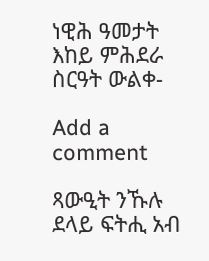ነዊሕ ዓመታት እከይ ምሕደራ ስርዓት ውልቀ-

Add a comment

ጻውዒት ንኹሉ ደላይ ፍትሒ አብ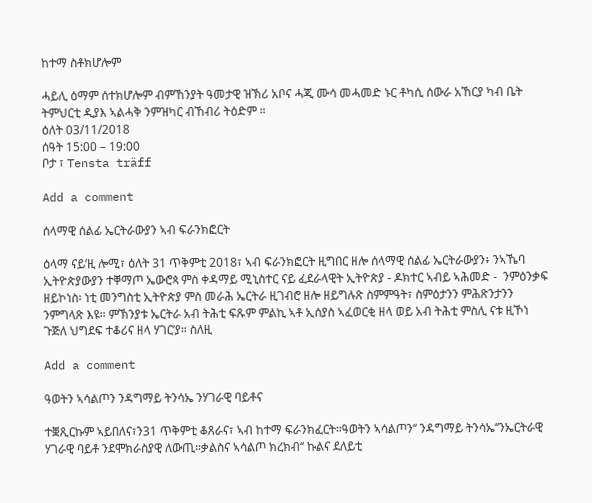ከተማ ስቶክሆሎም

ሓይሊ ዕማም ሰተክሆሎም ብምኸንያት ዓመታዊ ዝኽሪ አቦና ሓጂ ሙሳ መሓመድ ኑር ቶካሲ ሰውራ አኸርያ ካብ ቤት ትምህርቲ ዲያእ ኣልሓቅ ንምዝካር ብኸብሪ ትዕድም ።
ዕለት 03/11/2018
ሰዓት 15:00 – 19:00
ቦታ ፣ Tensta träff

Add a comment

ሰላማዊ ሰልፊ ኤርትራውያን ኣብ ፍራንክፎርት

ዕላማ ናይ’ዚ ሎሚ፣ ዕለት 31 ጥቅምቲ 2018፣ ኣብ ፍራንክፎርት ዚግበር ዘሎ ሰላማዊ ሰልፊ ኤርትራውያን፥ ንኣኼባ ኢትዮጵያውያን ተቐማጦ ኤውሮጳ ምስ ቀዳማይ ሚኒስተር ናይ ፈደራላዊት ኢትዮጵያ - ዶክተር ኣብይ ኣሕመድ -  ንምዕንቃፍ ዘይኮነስ፡ ነቲ መንግስቲ ኢትዮጵያ ምስ መራሕ ኤርትራ ዚገብሮ ዘሎ ዘይግሉጽ ስምምዓት፣ ስምዕታንን ምሕጽንታንን ንምግላጽ እዩ። ምኽንያቱ ኤርትራ አብ ትሕቲ ፍጹም ምልኪ ኣቶ ኢሰያስ ኣፈወርቂ ዘላ ወይ አብ ትሕቲ ምስሊ ናቱ ዚኾነ ጉጅለ ህግደፍ ተቆሪና ዘላ ሃገር’ያ። ስለዚ

Add a comment

ዓወትን ኣሳልጦን ንዳግማይ ትንሳኤ ንሃገራዊ ባይቶና

ተቛጺርኩም ኣይበለና፣ን31 ጥቅምቲ ቆጸራና፣ ኣብ ከተማ ፍራንክፈርት።ዓወትን ኣሳልጦን‘‘ ንዳግማይ ትንሳኤ‘‘ንኤርትራዊ ሃገራዊ ባይቶ ንደሞክራስያዊ ለውጢ።ቃልስና ኣሳልጦ ክረክብ‘‘ ኩልና ደለይቲ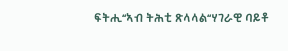ፍትሒ‘‘ኣብ ትሕቲ ጽላላል‘‘ሃገራዊ ባይቶ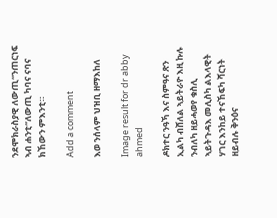ንደሞክራስያዊ ለውጢ‘‘ንጠርነፍ ኣብ ሐንቲ‘‘ለውጢ ካባና ናባና ክኸውን ምእንቲ።

Add a comment

እወ ንሰላም ህዝቢ ዘማእከለ

Image result for dr abby ahmed

ዶክተር ንዓኻ እና ስምዓና ጽን ኢልካ ብሸለል ኣይትራዮ እዚ ኩሉ ንብለካ ዘይሓወየ ቁስሊ ኣይትጉዳእ መሊስካ ልእላዊት ሃገር እንከይ ተናኸፍካ ሻርነት ዘይብሉ ቅንዕና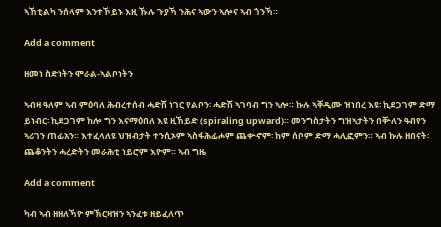ኣኸቲልካ ንሰላም እንተኾይኑ እዚ ኹሉ ጉያኻ ንሕና ኣውን ኣሎና ኣብ ጎንኻ።

Add a comment

ዘመነ ስድነትን ሞራል-ኣልቦነትን

ኣብዛ ዓለም ኣብ ምዕባለ ሕብረተሰብ ሓድሽ ነገር የልቦን፡ ሓድሽ ኣገባብ ግን ኣሎ። ኩሉ ኣቐዲሙ ዝነበረ እዩ፡ ኪደጋገም ድማ ይነብር፡ ኪደጋገም ከሎ ግን እናማዕበለ እዩ ዚኸይድ (spiraling upward)። መንግስታትን ግዝኣታትን በቝለን ዓብየን ኣሪገን ጠፊአን። እተፈላለዩ ህዝብታት ተንሲኦም ኣስፋሕፊሖም ጨቍኖም፡ ከም ሰቦም ድማ ሓሊፎምን። ኣብ ኩሉ ዘበናት፡ ጨቆንትን ሓረድትን መራሕቲ ነይሮም እዮም። ኣብ ግዜ

Add a comment

ካብ ኣብ ዘዘለኻዮ ምኽርዛዝን ኣንፈቱ ዘይፈለጥ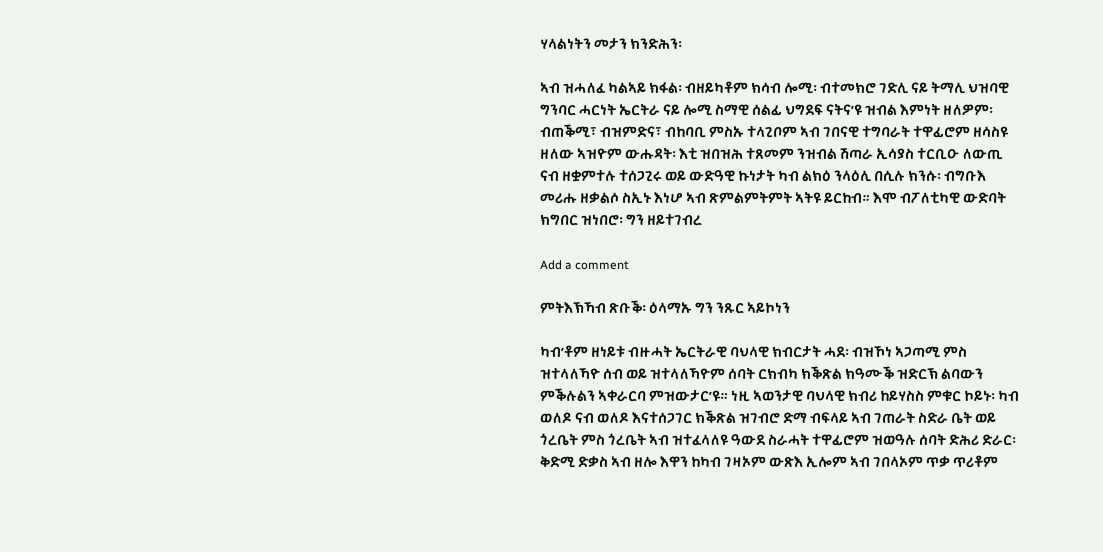ሃላልነትን መታን ክንድሕን፡

ኣብ ዝሓለፈ ካልኣይ ክፋል፡ ብዘይካቶም ክሳብ ሎሚ፡ ብተመክሮ ገድሊ ናይ ትማሊ ህዝባዊ ግንባር ሓርነት ኤርትራ ናይ ሎሚ ስማዊ ሰልፊ ህግደፍ ናትና’ዩ ዝብል እምነት ዘለዎም፡ ብጠቕሚ፣ ብዝምድና፣ ብከባቢ ምስኡ ተላጊቦም ኣብ ገበናዊ ተግባራት ተዋፊሮም ዘሳስዩ ዘለው ኣዝዮም ውሑዳት፡ እቲ ዝበዝሕ ተጸመም ንዝብል ሽጣራ ኢሳያስ ተርቢዑ ለውጢ ናብ ዘቋምተሉ ተሰጋጊሩ ወይ ውድዓዊ ኩነታት ካብ ልክዕ ንላዕሊ በሲሉ ክንሱ፡ ብግቡእ መሪሑ ዘቃልሶ ስኢኑ እነሆ ኣብ ጽምልምትምት ኣትዩ ይርከብ። እሞ ብፖለቲካዊ ውድባት ክግበር ዝነበሮ፡ ግን ዘይተገብረ

Add a comment

ምትእኽኻብ ጽቡቕ፡ ዕላማኡ ግን ንጹር ኣይኮነን

ካብ’ቶም ዘነይቱ ብዙሓት ኤርትራዊ ባህላዊ ክብርታት ሓደ፡ ብዝኾነ ኣጋጣሚ ምስ ዝተላለኻዮ ሰብ ወይ ዝተላለኻዮም ሰባት ርክብካ ክቕጽል ክዓሙቕ ዝድርኽ ልባውን ምቕሉልን ኣቀራርባ ምዝውታር’ዩ። ነዚ ኣወንታዊ ባህላዊ ክብሪ ከይሃስስ ምቁር ኮይኑ፡ ካብ ወለዶ ናብ ወለዶ እናተሰጋገር ክቕጽል ዝገብሮ ድማ ብፍላይ ኣብ ገጠራት ስድራ ቤት ወይ ጎረቤት ምስ ጎረቤት ኣብ ዝተፈላለዩ ዓውደ ስራሓት ተዋፊሮም ዝወዓሉ ሰባት ድሕሪ ድራር፡ ቅድሚ ድቃስ ኣብ ዘሎ እዋን ከካብ ገዛኦም ውጽእ ኢሎም ኣብ ገበላኦም ጥቃ ጥሪቶም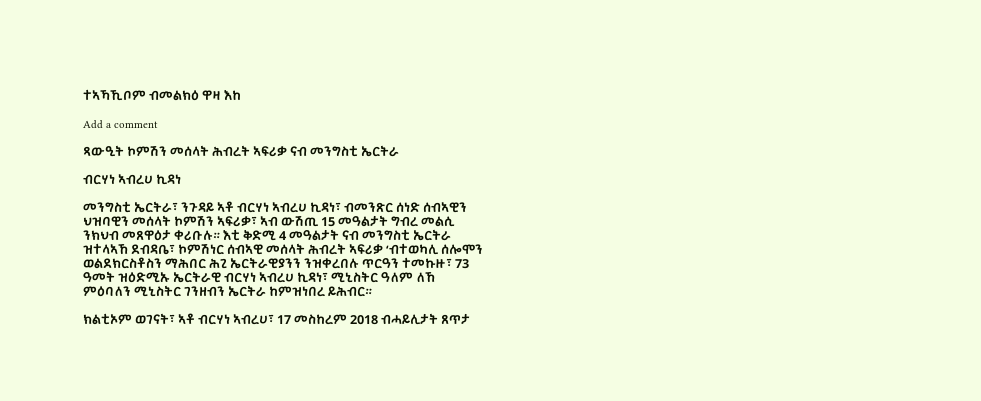ተኣኻኺቦም ብመልክዕ ዋዛ እከ

Add a comment

ጻውዒት ኮምሽን መሰላት ሕብረት ኣፍሪቃ ናብ መንግስቲ ኤርትራ

ብርሃነ ኣብረሀ ኪዳነ

መንግስቲ ኤርትራ፣ ንጉዳይ ኣቶ ብርሃነ ኣብረሀ ኪዳነ፣ ብመንጽር ሰነድ ሰብኣዊን ህዝባዊን መሰላት ኮምሽን ኣፍሪቃ፣ ኣብ ውሽጢ 15 መዓልታት ግብረ መልሲ ንክህብ መጸዋዕታ ቀሪቡሉ። እቲ ቅድሚ 4 መዓልታት ናብ መንግስቲ ኤርትራ ዝተላኣኸ ደብዳቤ፣ ኮምሽነር ሰብኣዊ መሰላት ሕብረት ኣፍሪቃ ‘ብተወካሊ ሰሎሞን ወልደክርስቶስን ማሕበር ሕጊ ኤርትራዊያንን ንዝቀረበሉ ጥርዓን ተመኩዙ፣ 73 ዓመት ዝዕድሚኡ ኤርትራዊ ብርሃነ ኣብረሀ ኪዳነ፣ ሚኒስትር ዓለም ለኸ ምዕባለን ሚኒስትር ገንዘብን ኤርትራ ከምዝነበረ ይሕብር።

ክልቲኦም ወገናት፣ ኣቶ ብርሃነ ኣብረሀ፣ 17 መስከረም 2018 ብሓይሊታት ጸጥታ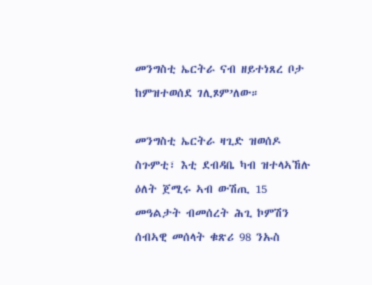መንግስቲ ኤርትራ ናብ ዘይተነጸረ ቦታ ከምዝተወሰደ ገሊጾም’ለው።

መንግስቲ ኤርትራ ዛጊድ ዝወሰዶ ስጉምቲ፣ እቲ ደብዳቤ ካብ ዝተላኣኸሉ ዕለት ጀሚሩ ኣብ ውሽጢ 15 መዓልታት ብመሰረት ሕጊ ኮምሽን ሰብኣዊ መሰላት ቁጽሪ 98 ንኡስ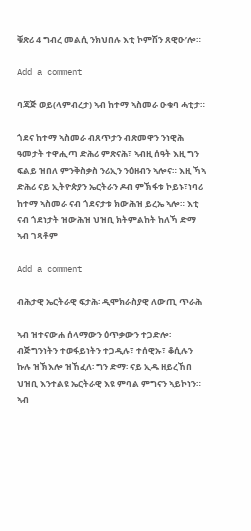ቑጽሪ 4 ግብረ መልሲ ንክህበሉ እቲ ኮምሽን ጸዊዑ’ሎ።

Add a comment

ባጃጅ ወይ(ላምብረታ) ኣብ ከተማ ኣስመራ ዑቁባ ሓቲታ።

ጎደና ከተማ ኣስመራ ብጸጥታን ብጽመዋን ንነዊሕ ዓመታት ተዋሒጣ ድሕሪ ምጽናሕ፣ ኣብዚ ሰዓት እዚ ግን ፍልይ ዝበለ ምንቅስቃስ ንሪኢን ንዕዘብን ኣሎና። እዚ ኻኣ ድሕሪ ናይ ኢትዮጵያን ኤርትራን ዶብ ምኽፋቱ ኮይኑ፣ነባሪ ከተማ ኣስመራ ናብ ጎደናታቱ ክውሕዝ ይረኤ ኣሎ። እቲ ናብ ጎደነታት ዝውሕዝ ህዝቢ ክትምልከት ከለኻ ድማ ኣብ ገጻቶም

Add a comment

ብሕታዊ ኤርትራዊ ፍታሕ፡ ዲሞክራስያዊ ለውጢ ጥራሕ

ኣብ ዝተናውሐ ሰላማውን ዕጥቃውን ተጋድሎ፡ ብጅግንነትን ተወፋይነትን ተጋዲሉ፣ ተሰዊኡ፣ ቆሲሉን ኩሉ ዝኽእሎ ዝኸፈለ፡ ግን ድማ፡ ናይ ኢዱ ዘይረኸበ ህዝቢ እንተልዩ ኤርትራዊ እዩ ምባል ምግናን ኣይኮነን። ኣብ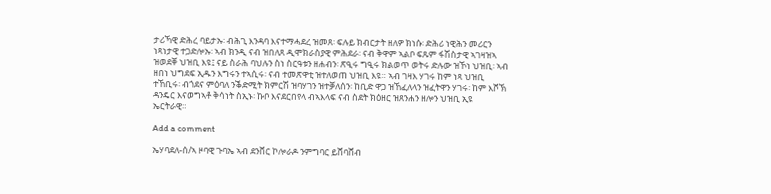ታሪኻዊ ድሕረ ባይታኡ፡ ብሕጊ እንዳባ እናተማሓደረ ዝመጸ፡ ፍሉይ ክብርታት ዘለዎ ክነሱ፡ ድሕሪ ነዊሕን መሪርን ነጻነታዊ ተጋድሎኡ፡ ኣብ ክንዲ ናብ ዝበለጸ ዲሞክራስያዊ ምሕደራ፡ ናብ ቅዋም ኣልቦ ፍጹም ፋሽስታዊ ኣገዛዝኣ ዝወደቐ ህዝቢ እዩ፤ ናይ ስራሕ ባህሉን ስነ ስርዓቱን ዘሐብን፡ ጽዒሩ ግዒሩ ክልወጥ ወትሩ ድሉው ዝኾነ ህዝቢ፡ ኣብ ዘበነ ህግደፍ ኢዱን እግሩን ተኣሲሩ፡ ናብ ተመጽዋቲ ዝተለወጠ ህዝቢ እዩ። ኣብ ገዛእ ሃገሩ ከም ነጻ ህዝቢ ተኸቢሩ፡ ብጎደና ምዕባለ ንቕድሚት ክምርሽ ዝባሃገን ዝተቓለሰን፡ ከቢድ ዋጋ ዝኸፈለላን ዝፈትዋን ሃገሩ፡ ከም እሾኽ ዳንዴር እናወግኣቶ ቅሳነት ስኢኑ፡ ኩቦ እናደርበየላ ብኣእላፍ ናብ ስደት ክዕዘር ዝጸንሐን ዘሎን ህዝቢ ኢዩ ኤርትራዊ።

Add a comment

ኤሃባደለ-ሰ/ኣ ዞባዊ ጉባኤ ኣብ ደንቨር ኮሎራዶ ንምግባር ይሸባሸብ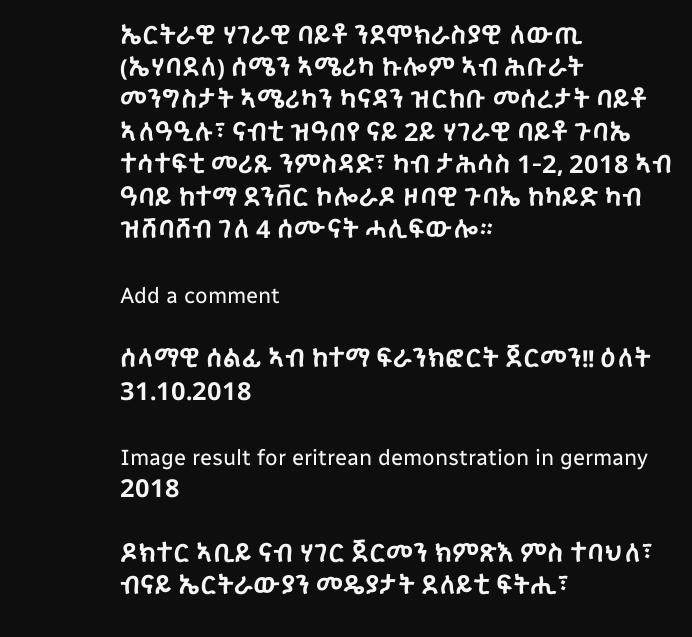ኤርትራዊ ሃገራዊ ባይቶ ንደሞክራስያዊ ለውጢ (ኤሃባደለ) ሰሜን ኣሜሪካ ኩሎም ኣብ ሕቡራት መንግስታት ኣሜሪካን ካናዳን ዝርከቡ መሰረታት ባይቶ ኣለዓዒሉ፣ ናብቲ ዝዓበየ ናይ 2ይ ሃገራዊ ባይቶ ጉባኤ ተሳተፍቲ መሪጹ ንምስዳድ፣ ካብ ታሕሳስ 1-2, 2018 ኣብ ዓባይ ከተማ ደንቨር ኮሎራዶ ዞባዊ ጉባኤ ከካይድ ካብ ዝሸባሸብ ገለ 4 ሰሙናት ሓሊፍውሎ።

Add a comment

ሰላማዊ ሰልፊ ኣብ ከተማ ፍራንክፎርት ጀርመን!! ዕለት 31.10.2018

Image result for eritrean demonstration in germany 2018

ዶክተር ኣቢይ ናብ ሃገር ጀርመን ክምጽእ ምስ ተባህለ፣ ብናይ ኤርትራውያን መዴያታት ደለይቲ ፍትሒ፣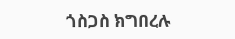ጎስጋስ ክግበረሉ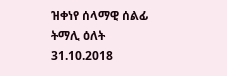ዝቀነየ ሰላማዊ ሰልፊ ትማሊ ዕለት 31.10.2018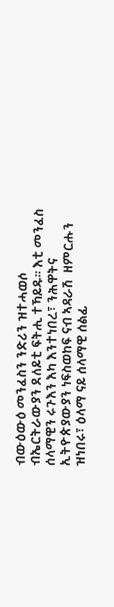ብውዕውዕ መንፈስን ንድሪን ዝተሓወሶ ብኤርትራውያን ደለይቲ ፍትሒ ተኻይዱ። እቲ መንፈስ ሰላማዊን ሩጉእን እካ እንተነበረ፣ ንሕዋትና ኢትዮጵያውያን ነፍስወከፍ ናብ ኣዳራሽ  ዘምርሑን ዝነበሩ፣ ዕላማ ናይ ሰላማዊ ሰልፊ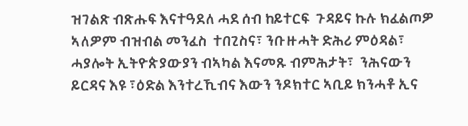ዝገልጽ ብጽሑፍ እናተዓደለ ሓደ ሰብ ከይተርፍ  ጉዳይና ኩሉ ክፈልጦዎ ኣለዎም ብዝብል መንፈስ  ተበጊስና፣ ንቡዙሓት ድሕሪ ምዕዳል፣ ሓያሎት ኢትዮጵያውያን ብኣካል እናመጹ ብምሕታት፣  ንሕናውን ይርዳና እዩ ፣ዕድል እንተረኺብና እውን ንዶክተር ኣቢይ ክንሓቶ ኢና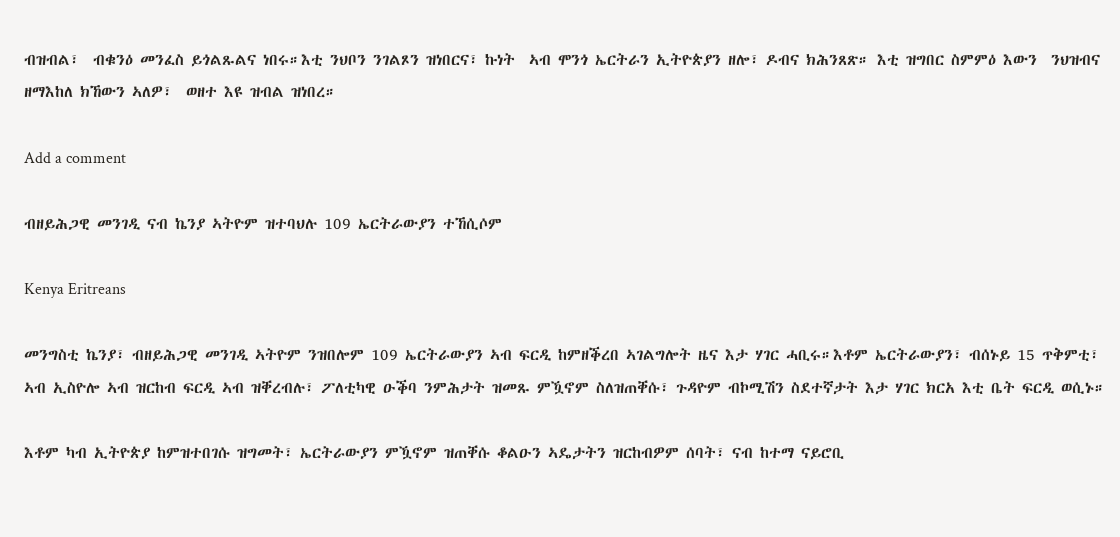ብዝብል፣  ብቁንዕ መንፈስ ይጎልጹልና ነበሩ።እቲ ንህቦን ንገልጾን ዝነበርና፣ ኩነት  ኣብ ሞንጎ ኤርትራን ኢትዮጵያን ዘሎ፣ ዶብና ክሕንጸጽ። እቲ ዝግበር ስምምዕ እውን  ንህዝብና ዘማእከለ ክኸውን ኣለዎ፣  ወዘተ እዩ ዝብል ዝነበረ።

Add a comment

ብዘይሕጋዊ መንገዲ ናብ ኬንያ ኣትዮም ዝተባህሉ 109 ኤርትራውያን ተኸሲሶም

Kenya Eritreans

መንግስቲ ኬንያ፣ ብዘይሕጋዊ መንገዲ ኣትዮም ንዝበሎም 109 ኤርትራውያን ኣብ ፍርዲ ከምዘቕረበ ኣገልግሎት ዜና እታ ሃገር ሓቢሩ።እቶም ኤርትራውያን፣ ብሰኑይ 15 ጥቅምቲ፣ ኣብ ኢስዮሎ ኣብ ዝርከብ ፍርዲ ኣብ ዝቐረብሉ፣ ፖለቲካዊ ዑቕባ ንምሕታት ዝመጹ ምዃኖም ስለዝጠቐሱ፣ ጉዳዮም ብኮሚሽን ስደተኛታት እታ ሃገር ክርአ እቲ ቤት ፍርዲ ወሲኑ።

እቶም ካብ ኢትዮጵያ ከምዝተበገሱ ዝግመት፣ ኤርትራውያን ምዃኖም ዝጠቐሱ ቆልዑን ኣዴታትን ዝርከብዎም ሰባት፣ ናብ ከተማ ናይሮቢ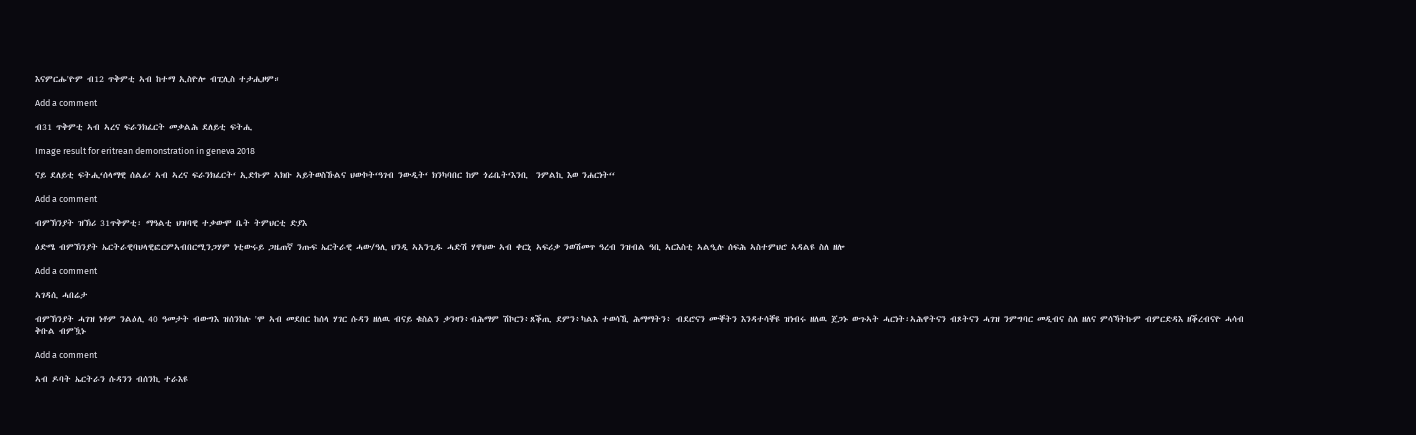እናምርሑ'ዮም ብ12 ጥቅምቲ ኣብ ከተማ ኢስዮሎ ብፒሊስ ተታሒዞም።

Add a comment

ብ31 ጥቅምቲ ኣብ ኣረና ፍራንክፈርት መቃልሕ ደለይቲ ፍትሒ

Image result for eritrean demonstration in geneva 2018

ናይ ደለይቲ ፍትሒ‘ሰላማዊ ሰልፊ‘ ኣብ ኣረና ፍራንክፈርት‘ ኢድኩም ኣክቡ ኣይትወስኹልና ህውኮት‘ዓገብ ንውዲት‘ ክንካባበር ከም ጎሬቤት‘እንቢ  ንምልኪ እወ ንሐርነት‘‘

Add a comment

ብምኽንያት ዝኽሪ 31ጥቅምቲ፡ ማዓልቲ ህዝባዊ ተቃውሞ ቤት ትምህርቲ ድያእ

ዕድሜ ብምኽንያት ኤርትራዊባህላዊፎርምኣብበርሚንጋሃም ነቲውሩይ ጋዜጠኛ ንጡፍ ኤርትራዊ ሓው/ዓሊ ህንዲ ኣአንጊዱ ሓድሽ ሃዋህው ኣብ ቀርኒ ኣፍሪቃ ንወሽመጥ ዓረብ ንዝብል ዓቢ ኣርእስቲ ኣልዒሉ ሰፍሕ ኣስተምህሮ ኣዳልዩ ስለ ዘሎ

Add a comment

ኣገዳሲ ሓበሬታ

ብምኽንያት ሓገዝ ነቶም ንልዕሊ 40 ዓመታት ብውግእ ዝሰንከሉ 'ሞ ኣብ መደበር ከሰላ ሃገር ሱዳን ዘለዉ ብናይ ቁስልን ቃንዛን፥ብሕማም ሽኮርን፥ጸቕጢ ደምን፥ካልእ ተወሳኺ ሕማማትን፥ ብደሮናን ሙቐትን እንዳተሳቐዩ ዝነብሩ ዘለዉ ጀጋኑ ውጉኣት ሓርነት፡ኣሕዋትናን ብጾትናን ሓገዝ ንምግባር መዲብና ስለ ዘለና ምሳኻትኩም ብምርድዳእ ዘቕረብናዮ ሓሳብ ቅቡል ብምዃኑ

Add a comment

ኣብ ዶባት ኤርትራን ሱዳንን ብሰንኪ ተራእዩ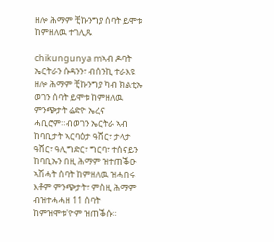ዘሎ ሕማም ቺኩንግያ ሰባት ይሞቱ ከምዘለዉ ተገሊጹ

chikungunya mኣብ ዶባት ኤርትራን ሱዳንን፣ ብሰንኪ ተራእዩ ዘሎ ሕማም ቺኩንግያ ካብ ክልቲኡ ወገን ሰባት ይሞቱ ከምዘለዉ ምንጭታት ሬድዮ ኤረና ሓቢሮም።ብወገን ኤርትራ ኣብ ከባቢታት ኣርባዕታ ዓሸር፣ ታላታ ዓሸር፣ ዓሊግድር፣ ግርባ፣ ተሰናይን ከባቢኡን በዚ ሕማም ዝተጠቕዑ ኣሽሓት ሰባት ከምዘለዉ ዝሓበሩ እቶም ምንጭታት፣ ምስዚ ሕማም ብዝተሓሓዘ 11 ሰባት ከምዝሞቱ'ዮም ዝጠቕሱ።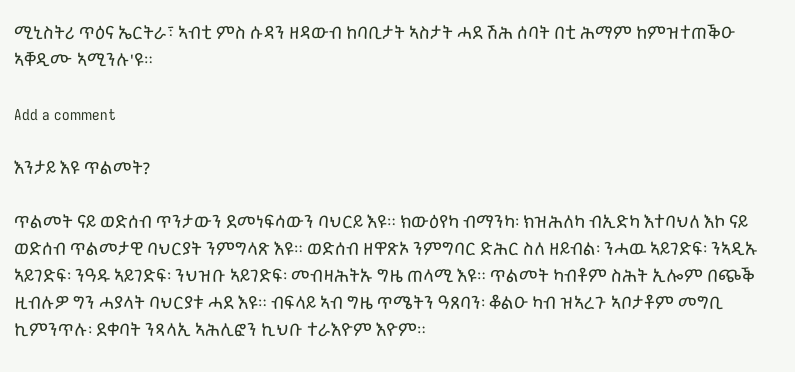ሚኒስትሪ ጥዕና ኤርትራ፣ ኣብቲ ምስ ሱዳን ዘዳውብ ከባቢታት ኣስታት ሓደ ሽሕ ሰባት በቲ ሕማም ከምዝተጠቕዑ ኣቐዲሙ ኣሚንሉ'ዩ።

Add a comment

እንታይ እዩ ጥልመት?

ጥልመት ናይ ወድሰብ ጥንታውን ደመነፍሳውን ባህርይ እዩ። ክውዕየካ ብማንካ፡ ክዝሕለካ ብኢድካ እተባህለ እኮ ናይ ወድሰብ ጥልመታዊ ባህርያት ንምግላጽ እዩ። ወድሰብ ዘዋጽኦ ንምግባር ድሕር ስለ ዘይብል፡ ንሓዉ ኣይገድፍ፡ ንኣዲኡ ኣይገድፍ፡ ንዓዱ ኣይገድፍ፡ ንህዝቡ ኣይገድፍ፡ መብዛሕትኡ ግዜ ጠላሚ እዩ። ጥልመት ካብቶም ስሕት ኢሎም በጭቕ ዚብሉዎ ግን ሓያላት ባህርያቱ ሓደ እዩ። ብፍላይ ኣብ ግዜ ጥሜትን ዓጸባን፡ ቆልዑ ካብ ዝኣረጉ ኣቦታቶም መግቢ ኪምንጥሉ፡ ደቀባት ንጻላኢ ኣሕሊፎን ኪህቡ ተራእዮም እዮም።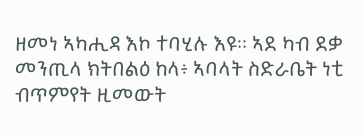ዘመነ ኣካሒዳ እኮ ተባሂሉ እዩ። ኣደ ካብ ደቃ መንጢላ ክትበልዕ ከላ፥ ኣባላት ስድራቤት ነቲ ብጥምየት ዚመውት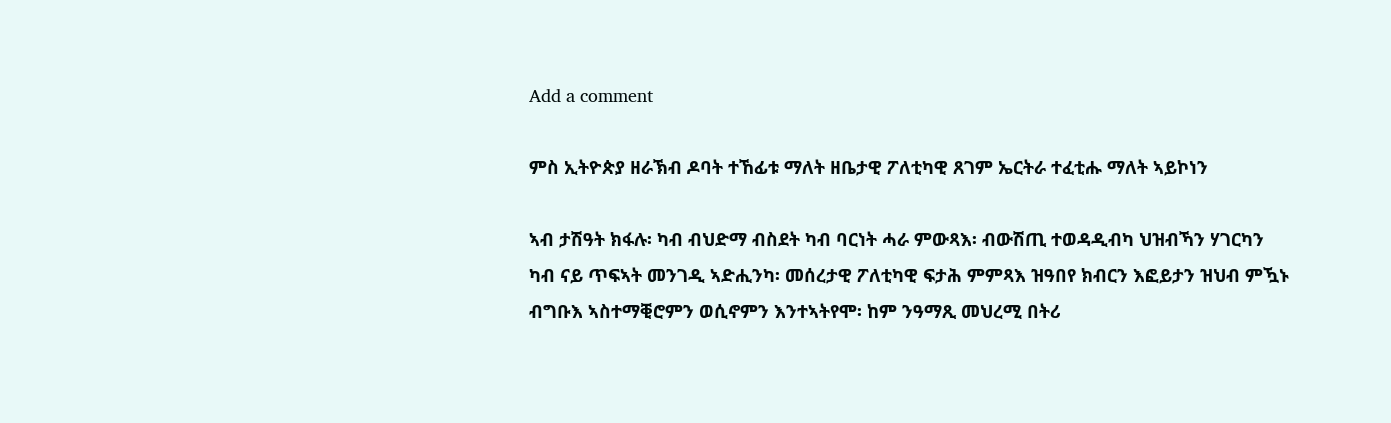Add a comment

ምስ ኢትዮጵያ ዘራኽብ ዶባት ተኸፊቱ ማለት ዘቤታዊ ፖለቲካዊ ጸገም ኤርትራ ተፈቲሑ ማለት ኣይኮነን

ኣብ ታሽዓት ክፋሉ፡ ካብ ብህድማ ብስደት ካብ ባርነት ሓራ ምውጻእ፡ ብውሽጢ ተወዳዲብካ ህዝብኻን ሃገርካን ካብ ናይ ጥፍኣት መንገዲ ኣድሒንካ፡ መሰረታዊ ፖለቲካዊ ፍታሕ ምምጻእ ዝዓበየ ክብርን እፎይታን ዝህብ ምዃኑ ብግቡእ ኣስተማቒሮምን ወሲኖምን እንተኣትየሞ፡ ከም ንዓማጺ መህረሚ በትሪ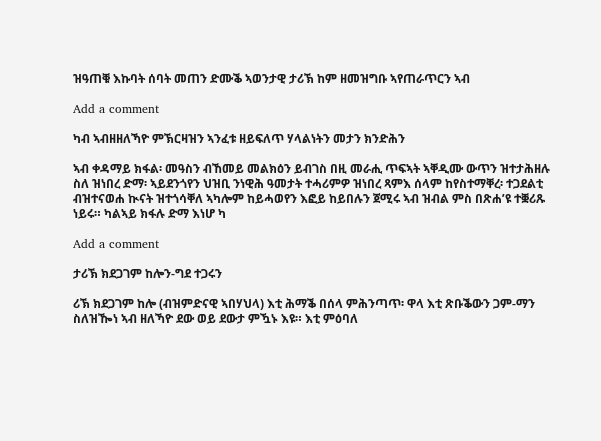ዝዓጠቑ እኩባት ሰባት መጠን ድሙቕ ኣወንታዊ ታሪኽ ከም ዘመዝግቡ ኣየጠራጥርን ኣብ

Add a comment

ካብ ኣብዘዘለኻዮ ምኽርዛዝን ኣንፈቱ ዘይፍለጥ ሃላልነትን መታን ክንድሕን

ኣብ ቀዳማይ ክፋል፡ መዓስን ብኸመይ መልክዕን ይብገስ በዚ መራሒ ጥፍኣት ኣቐዲሙ ውጥን ዝተታሕዘሉ ስለ ዝነበረ ድማ፡ ኣይደንጎየን ህዝቢ ንነዊሕ ዓመታት ተሓሪምዎ ዝነበረ ጻምእ ሰላም ከየስተማቐረ፡ ተጋደልቲ ብዝተናወሐ ኲናት ዝተጎሳቐለ ኣካሎም ከይሓወየን እፎይ ከይበሉን ጀሚሩ ኣብ ዝብል ምስ በጽሐ’ዩ ተቛሪጹ ነይሩ። ካልኣይ ክፋሉ ድማ እነሆ ካ

Add a comment

ታሪኽ ክደጋገም ከሎን-ግደ ተጋሩን

ሪኽ ክደጋገም ከሎ (ብዝምድናዊ ኣበሃህላ) እቲ ሕማቕ በሰላ ምሕንጣጥ፡ ዋላ እቲ ጽቡቕውን ጋም-ማን ስለዝዀነ ኣብ ዘለኻዮ ደው ወይ ደውታ ምዃኑ እዩ። እቲ ምዕባለ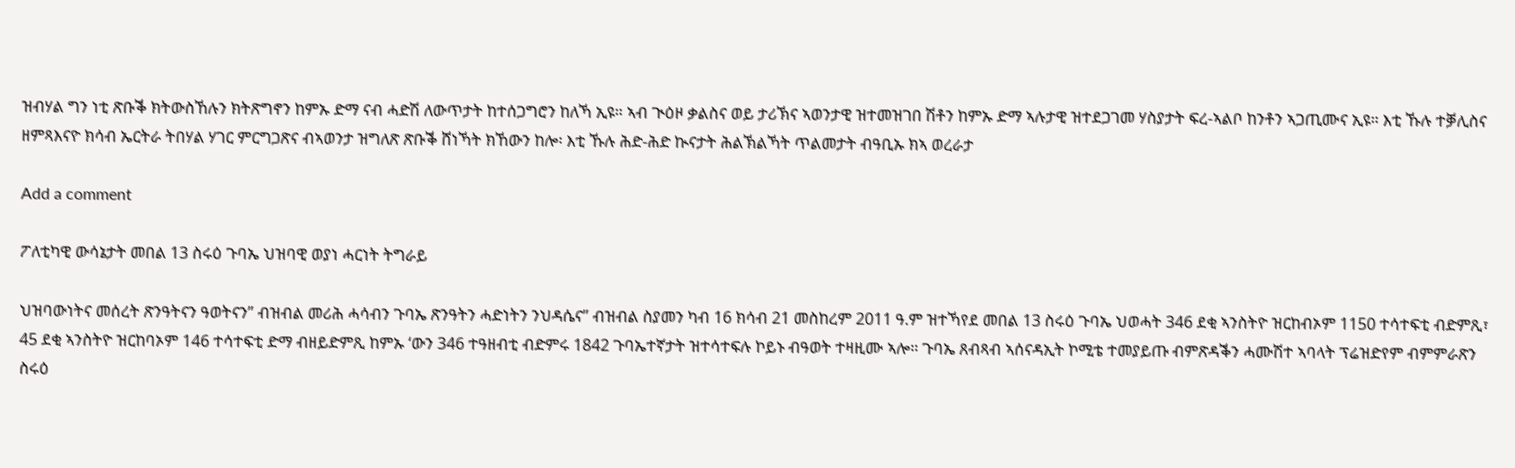ዝብሃል ግን ነቲ ጽቡቕ ክትውስኸሉን ክትጽግኖን ከምኡ ድማ ናብ ሓድሽ ለውጥታት ከተሰጋግሮን ከለኻ ኢዩ። ኣብ ጒዕዞ ቃልስና ወይ ታሪኽና ኣወንታዊ ዝተመዝገበ ሽቶን ከምኡ ድማ ኣሉታዊ ዝተደጋገመ ሃስያታት ፍረ-ኣልቦ ከንቶን ኣጋጢሙና ኢዩ። እቲ ኹሉ ተቓሊስና ዘምጻእናዮ ክሳብ ኤርትራ ትበሃል ሃገር ምርግጋጽና ብኣወንታ ዝግለጽ ጽቡቕ ሸነኻት ክኸውን ከሎ፡ እቲ ኹሉ ሕድ-ሕድ ኲናታት ሕልኽልኻት ጥልመታት ብዓቢኡ ክኣ ወረራታ

Add a comment

ፖለቲካዊ ውሳኔታት መበል 13 ስሩዕ ጉባኤ ህዝባዊ ወያነ ሓርነት ትግራይ

ህዝባውነትና መሰረት ጽንዓትናን ዓወትናን” ብዝብል መሪሕ ሓሳብን ጉባኤ ጽንዓትን ሓድነትን ንህዳሴና” ብዝብል ስያመን ካብ 16 ክሳብ 21 መስከረም 2011 ዓ.ም ዝተኻየደ መበል 13 ስሩዕ ጉባኤ ህወሓት 346 ደቂ ኣንስትዮ ዝርከብኦም 1150 ተሳተፍቲ ብድምጺ፣ 45 ደቂ ኣንስትዮ ዝርከባኦም 146 ተሳተፍቲ ድማ ብዘይድምጺ ከምኡ ‘ውን 346 ተዓዘብቲ ብድምሩ 1842 ጉባኤተኛታት ዝተሳተፍሉ ኮይኑ ብዓወት ተዛዚሙ ኣሎ። ጉባኤ ጸብጻብ ኣሰናዳኢት ኮሚቴ ተመያይጡ ብምጽዳቕን ሓሙሽተ ኣባላት ፕሬዝድየም ብምምራጽን ስሩዕ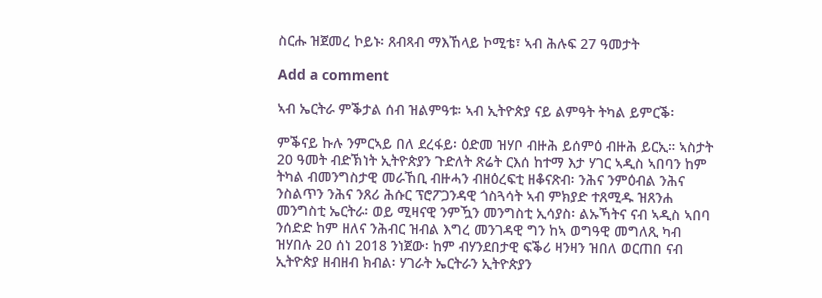ስርሑ ዝጀመረ ኮይኑ፡ ጸብጻብ ማእኸላይ ኮሚቴ፣ ኣብ ሕሉፍ 27 ዓመታት

Add a comment

ኣብ ኤርትራ ምቕታል ሰብ ዝልምዓቱ፡ ኣብ ኢትዮጵያ ናይ ልምዓት ትካል ይምርቕ፡

ምቕናይ ኩሉ ንምርኣይ በለ ደረፋይ፡ ዕድመ ዝሃቦ ብዙሕ ይሰምዕ ብዙሕ ይርኢ። ኣስታት 20 ዓመት ብድኽነት ኢትዮጵያን ጉድለት ጽሬት ርእሰ ከተማ እታ ሃገር ኣዲስ ኣበባን ከም ትካል ብመንግስታዊ መራኸቢ ብዙሓን ብዘዕረፍቲ ዘቆናጽብ፡ ንሕና ንምዕብል ንሕና ንስልጥን ንሕና ንጸሪ ሕሱር ፕሮፖጋንዳዊ ጎስጓሳት ኣብ ምክያድ ተጸሚዱ ዝጸንሐ መንግስቲ ኤርትራ፡ ወይ ሚዛናዊ ንምዃን መንግስቲ ኢሳያስ፡ ልኡኻትና ናብ ኣዲስ ኣበባ ንሰድድ ከም ዘለና ንሕብር ዝብል እግረ መንገዳዊ ግን ከኣ ወግዓዊ መግለጺ ካብ ዝሃበሉ 20 ሰነ 2018 ንነጀው፡ ከም ብሃንደበታዊ ፍቕሪ ዛንዛን ዝበለ ወርጠበ ናብ ኢትዮጵያ ዘብዘብ ክብል፡ ሃገራት ኤርትራን ኢትዮጵያን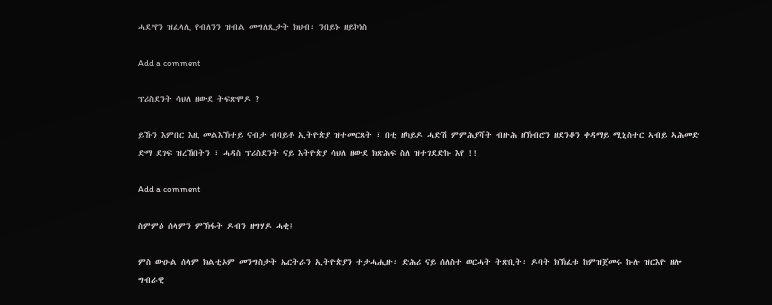ሓደ’የን ዝፈላሊ የብለንን ዝብል መግለጺታት ክህብ፡ ንበይኑ ዘይኮነስ

Add a comment

ፕሪስደንት ሳህለ ዘውደ ትፍጽሞዶ ?

ይኹን እምበር እዚ መልእኽተይ ናብታ ብባይቶ ኢትዮጵያ ዝተመርጸት ፣ በቲ ዘካይዶ ሓድሽ ምምሕያሻት ብዙሕ ዘኽብሮን ዘደንቆን ቀዳማይ ሚኒስተር ኣብይ ኣሕመድ ድማ ደገፍ ዝረኸበትን ፣ ሓዳስ ፕሪስደንት ናይ እትዮጵያ ሳህለ ዘውደ ክጽሕፍ ስለ ዝተገደድኩ እየ !!

Add a comment

ስምምዕ ሰላምን ምኽፋት ዶብን ዘግሃዶ ሓቂ፤

ምስ ውዑል ሰላም ክልቲኦም መንግስታት ኤርትራን ኢትዮጵያን ተታሓሒዙ፡ ድሕሪ ናይ ሰለስተ ወርሓት ትጽቢት፡ ዶባት ክኽፈቱ ከምዝጀመሩ ኩሉ ዝርእዮ ዘሎ ግብራዊ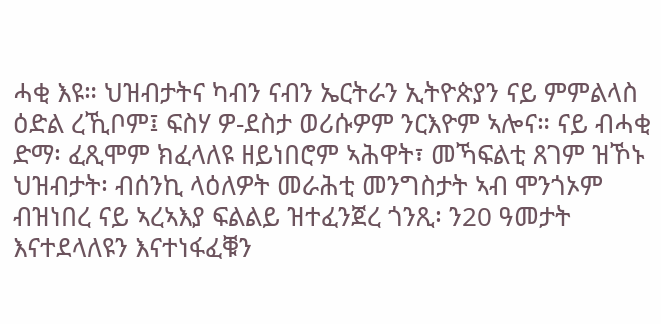ሓቂ እዩ። ህዝብታትና ካብን ናብን ኤርትራን ኢትዮጵያን ናይ ምምልላስ ዕድል ረኺቦም፤ ፍስሃ ዎ-ደስታ ወሪሱዎም ንርእዮም ኣሎና። ናይ ብሓቂ ድማ፡ ፈጺሞም ክፈላለዩ ዘይነበሮም ኣሕዋት፣ መኻፍልቲ ጸገም ዝኾኑ ህዝብታት፡ ብሰንኪ ላዕለዎት መራሕቲ መንግስታት ኣብ ሞንጎኦም ብዝነበረ ናይ ኣረኣእያ ፍልልይ ዝተፈንጀረ ጎንጺ፡ ን20 ዓመታት እናተደላለዩን እናተነፋፈቑን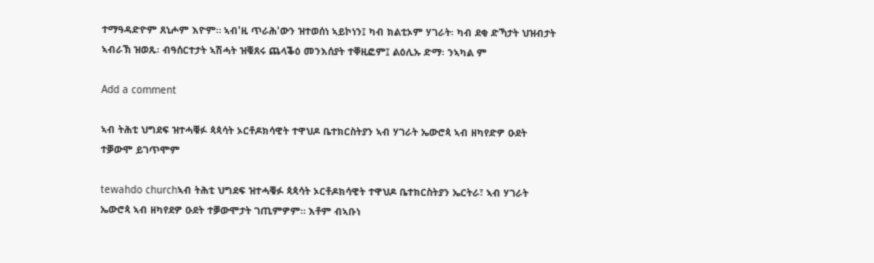ተማዓዳድዮም ጸኒሖም እዮም። ኣብ'ዚ ጥራሕ'ውን ዝተወሰነ ኣይኮነን፤ ካብ ክልቲኦም ሃገራት፡ ካብ ደቂ ድኻታት ህዝብታት ኣብራኽ ዝወጹ፡ ብዓሰርተታት ኣሽሓት ዝቑጸሩ ጨላቕዕ መንእሰያት ተቐዚፎም፤ ልዕሊኡ ድማ፡ ንኣካል ም

Add a comment

ኣብ ትሕቲ ህግደፍ ዝተሓቑፉ ጳጳሳት ኦርቶዶክሳዊት ተዋህዶ ቤተክርስትያን ኣብ ሃገራት ኤውሮጳ ኣብ ዘካየድዎ ዑደት ተቓውሞ ይገጥሞም

tewahdo churchኣብ ትሕቲ ህግደፍ ዝተሓቑፉ ጳጳሳት ኦርቶዶክሳዊት ተዋህዶ ቤተክርስትያን ኤርትራ፣ ኣብ ሃገራት ኤውሮጳ ኣብ ዘካየደዎ ዑደት ተቓውሞታት ገጢምዎም። እቶም ብኣቡነ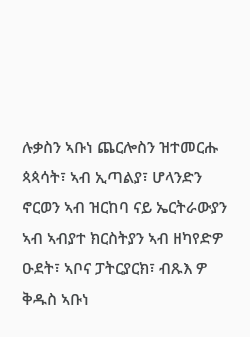ሉቃስን ኣቡነ ጨርሎስን ዝተመርሑ ጳጳሳት፣ ኣብ ኢጣልያ፣ ሆላንድን ኖርወን ኣብ ዝርከባ ናይ ኤርትራውያን ኣብ ኣብያተ ክርስትያን ኣብ ዘካየድዎ ዑደት፣ ኣቦና ፓትርያርክ፣ ብጹእ ዎ ቅዱስ ኣቡነ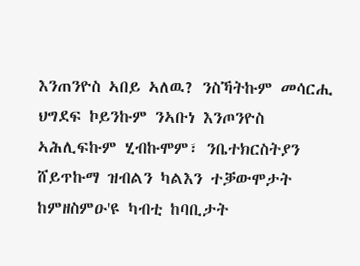እንጠንዮስ ኣበይ ኣለዉ? ንስኻትኩም መሳርሒ ህግደፍ ኮይንኩም ንኣቡነ እንጦንዮስ ኣሕሊፍኩም ሂብኩሞም፣ ንቤተክርስትያን ሸይጥኩማ ዝብልን ካልእን ተቓውሞታት ከምዘስምዑ'ዩ ካብቲ ከባቢታት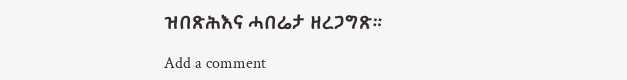ዝበጽሕእና ሓበሬታ ዘረጋግጽ።

Add a comment